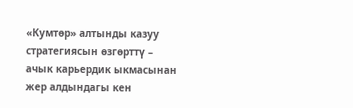«Кумтөр» алтынды казуу стратегиясын өзгөрттү – ачык карьердик ыкмасынан жер алдындагы кен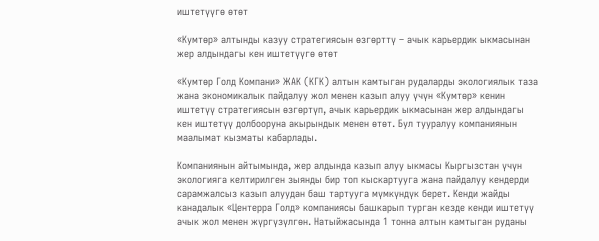иштетүүгө өтөт

«Кумтөр» алтынды казуу стратегиясын өзгөрттү – ачык карьердик ыкмасынан жер алдындагы кен иштетүүгө өтөт

«Кумтөр Голд Компани» ЖАК (КГК) алтын камтыган рудаларды экологиялык таза жана экономикалык пайдалуу жол менен казып алуу үчүн «Кумтөр» кенин иштетүү стратегиясын өзгөртүп, ачык карьердик ыкмасынан жер алдындагы кен иштетүү долбооруна акырындык менен өтөт. Бул тууралуу компаниянын маалымат кызматы кабарлады.

Компаниянын айтымында, жер алдында казып алуу ыкмасы Кыргызстан үчүн экологияга келтирилген зыянды бир топ кыскартууга жана пайдалуу кендерди сарамжалсыз казып алуудан баш тартууга мүмкүндүк берет. Кенди жайды канадалык «Центерра Голд» компаниясы башкарып турган кезде кенди иштетүү ачык жол менен жүргүзүлгөн. Натыйжасында 1 тонна алтын камтыган руданы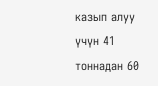казып алуу үчүн 41 тоннадан 60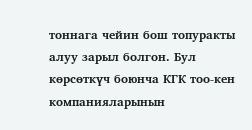тоннага чейин бош топуракты алуу зарыл болгон. Бул көрсөткүч боюнча КГК тоо-кен компанияларынын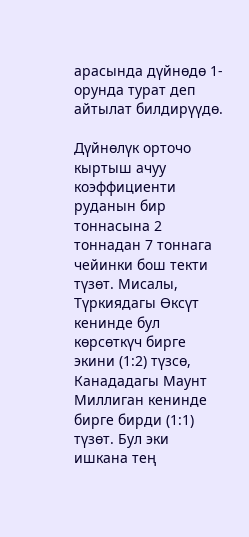арасында дүйнөдө 1-орунда турат деп айтылат билдирүүдө.

Дүйнөлүк орточо кыртыш ачуу коэффициенти руданын бир тоннасына 2 тоннадан 7 тоннага чейинки бош текти түзөт. Мисалы, Түркиядагы Өксүт кенинде бул көрсөткүч бирге экини (1:2) түзсө, Канададагы Маунт Миллиган кенинде бирге бирди (1:1) түзөт. Бул эки ишкана тең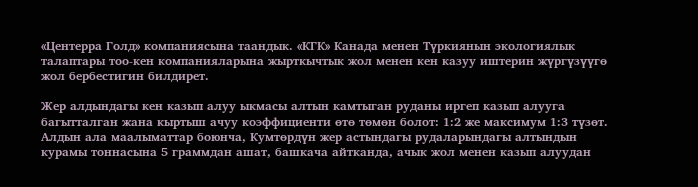«Центерра Голд» компаниясына таандык. «КГК» Канада менен Түркиянын экологиялык талаптары тоо-кен компанияларына жырткычтык жол менен кен казуу иштерин жүргүзүүгө жол бербестигин билдирет.

Жер алдындагы кен казып алуу ыкмасы алтын камтыган руданы иргеп казып алууга багытталган жана кыртыш ачуу коэффициенти өтө төмөн болот: 1:2 же максимум 1:3 түзөт. Алдын ала маалыматтар боюнча, Кумтөрдүн жер астындагы рудаларындагы алтындын курамы тоннасына 5 граммдан ашат, башкача айтканда, ачык жол менен казып алуудан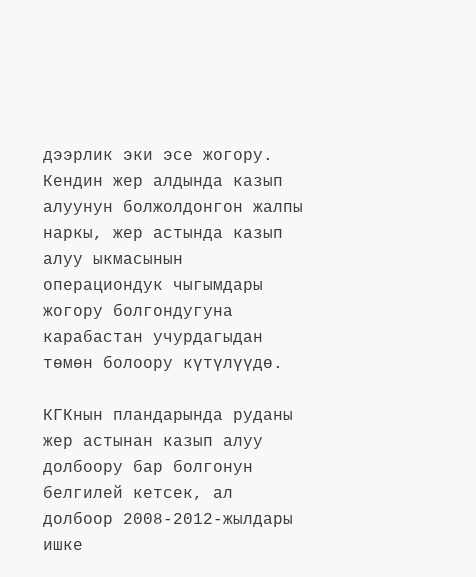дээрлик эки эсе жогору. Кендин жер алдында казып алуунун болжолдонгон жалпы наркы, жер астында казып алуу ыкмасынын операциондук чыгымдары жогору болгондугуна карабастан учурдагыдан төмөн болоору күтүлүүдө.

КГКнын пландарында руданы жер астынан казып алуу долбоору бар болгонун белгилей кетсек, ал долбоор 2008-2012-жылдары ишке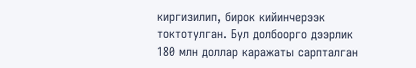киргизилип, бирок кийинчерээк токтотулган. Бул долбоорго дээрлик 180 млн доллар каражаты сарпталган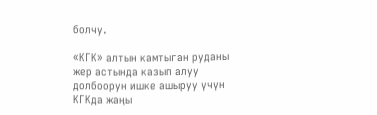болчу.

«КГК» алтын камтыган руданы жер астында казып алуу долбоорун ишке ашыруу үчүн КГКда жаңы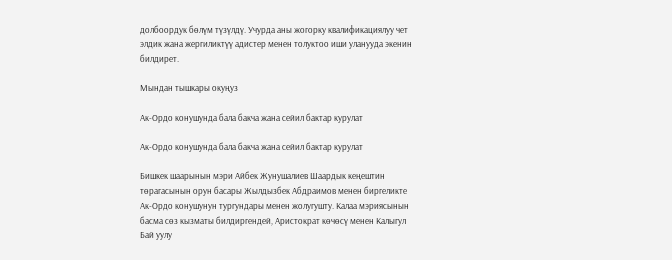долбоордук бөлүм түзүлдү. Учурда аны жогорку квалификациялуу чет элдик жана жергиликтүү адистер менен толуктоо иши уланууда экенин билдирет.

Мындан тышкары окуңуз

Ак-Ордо конушунда бала бакча жана сейил бактар курулат

Ак-Ордо конушунда бала бакча жана сейил бактар курулат

Бишкек шаарынын мэри Айбек Жунушалиев Шаардык кеңештин төрагасынын орун басары Жылдызбек Абдраимов менен биргеликте Ак-Ордо конушунун тургундары менен жолугушту. Калаа мэриясынын басма сөз кызматы билдиргендей, Аристократ көчөсү менен Калыгул Бай уулу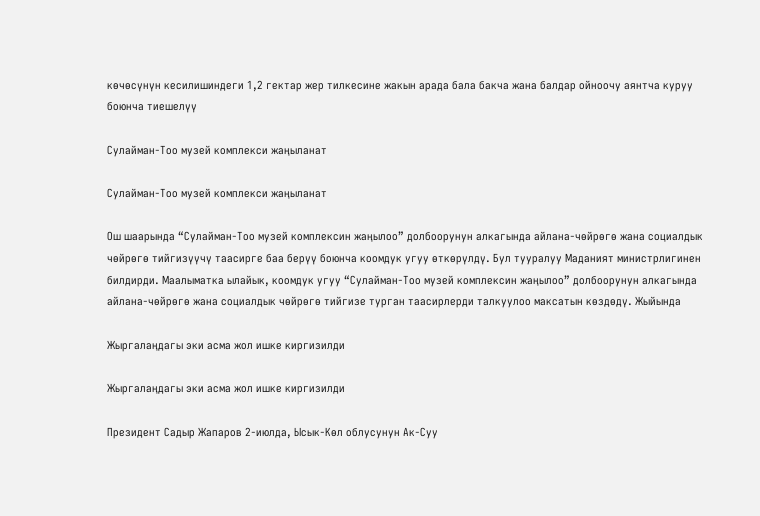көчөсүнүн кесилишиндеги 1,2 гектар жер тилкесине жакын арада бала бакча жана балдар ойноочу аянтча куруу боюнча тиешелүү

Сулайман-Тоо музей комплекси жаңыланат

Сулайман-Тоо музей комплекси жаңыланат

Ош шаарында “Сулайман-Тоо музей комплексин жаңылоо” долбоорунун алкагында айлана-чөйрөгө жана социалдык чөйрөгө тийгизүүчү таасирге баа берүү боюнча коомдук угуу өткөрүлдү. Бул тууралуу Маданият министрлигинен билдирди. Маалыматка ылайык, коомдук угуу “Сулайман-Тоо музей комплексин жаңылоо” долбоорунун алкагында айлана-чөйрөгө жана социалдык чөйрөгө тийгизе турган таасирлерди талкуулоо максатын көздөдү. Жыйында

Жыргалаңдагы эки асма жол ишке киргизилди

Жыргалаңдагы эки асма жол ишке киргизилди

Президент Садыр Жапаров 2-июлда, Ысык-Көл облусунун Ак-Суу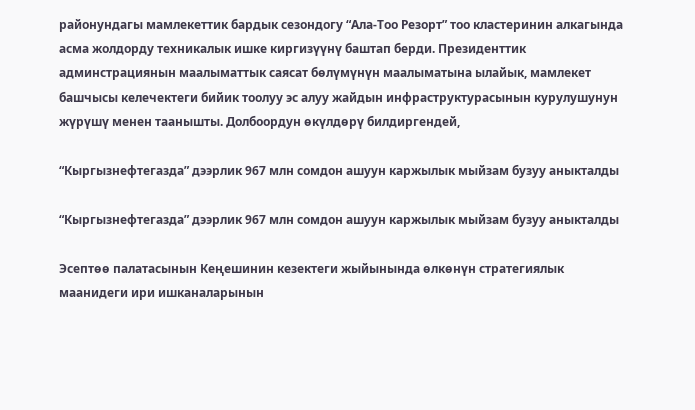районундагы мамлекеттик бардык сезондогу “Ала-Тоо Резорт” тоо кластеринин алкагында асма жолдорду техникалык ишке киргизүүнү баштап берди. Президенттик админстрациянын маалыматтык саясат бөлүмүнүн маалыматына ылайык, мамлекет башчысы келечектеги бийик тоолуу эс алуу жайдын инфраструктурасынын курулушунун жүрүшү менен таанышты. Долбоордун өкүлдөрү билдиргендей,

“Кыргызнефтегазда” дээрлик 967 млн сомдон ашуун каржылык мыйзам бузуу аныкталды

“Кыргызнефтегазда” дээрлик 967 млн сомдон ашуун каржылык мыйзам бузуу аныкталды

Эсептөө палатасынын Кеңешинин кезектеги жыйынында өлкөнүн стратегиялык маанидеги ири ишканаларынын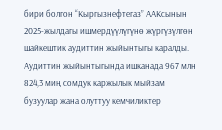бири болгон “Кыргызнефтегаз” ААКсынын 2025-жылдагы ишмердүүлүгүнө жүргүзүлгөн шайкештик аудиттин жыйынтыгы каралды. Аудиттин жыйынтыгында ишканада 967 млн 824,3 миң сомдук каржылык мыйзам бузуулар жана олуттуу кемчиликтер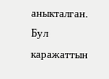аныкталган. Бул каражаттын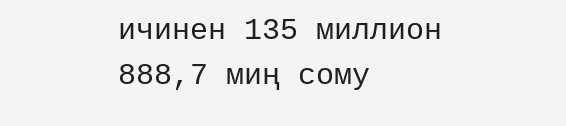ичинен 135 миллион 888,7 миң сому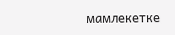мамлекетке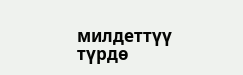милдеттүү түрдө